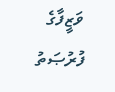ވަޒީފާގެ ފުރުޞަތު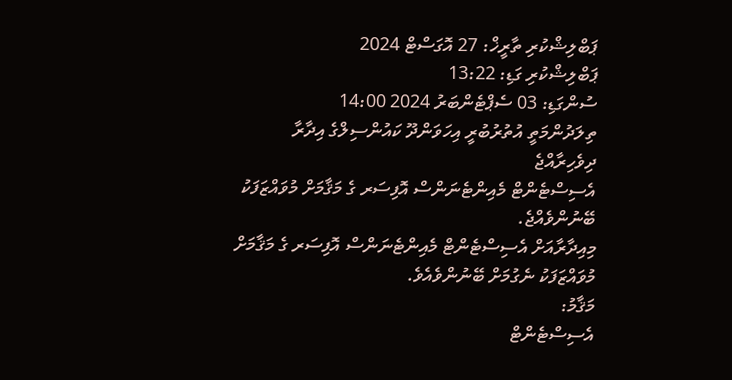ޕަބްލިޝްކުރި ތާރީޚް: 27 އޮގަސްޓް 2024
ޕަބްލިޝްކުރި ގަޑި: 13:22
ސުންގަޑި: 03 ސެޕްޓެންބަރު 2024 14:00
ތިލަދުންމަތީ އުތުރުބުރީ އިހަވަންދޫ ކައުންސިލްގެ އިދާރާ
ދިވެހިރާއްޖެ
އެސިސްޓެންޓް މެއިންޓެނަންސް އޮފިސަރ ގެ މަޤާމަށް މުވައްޒަފަކު ބޭނުންވެއްޖެ.
މިއިދާރާއަށް އެސިސްޓެންޓް މެއިންޓެނަންސް އޮފިސަރ ގެ މަޤާމަށް މުވައްޒަފަކު ނެގުމަށް ބޭނުންވެއެވެ.
މަޤާމު:
އެސިސްޓެންޓް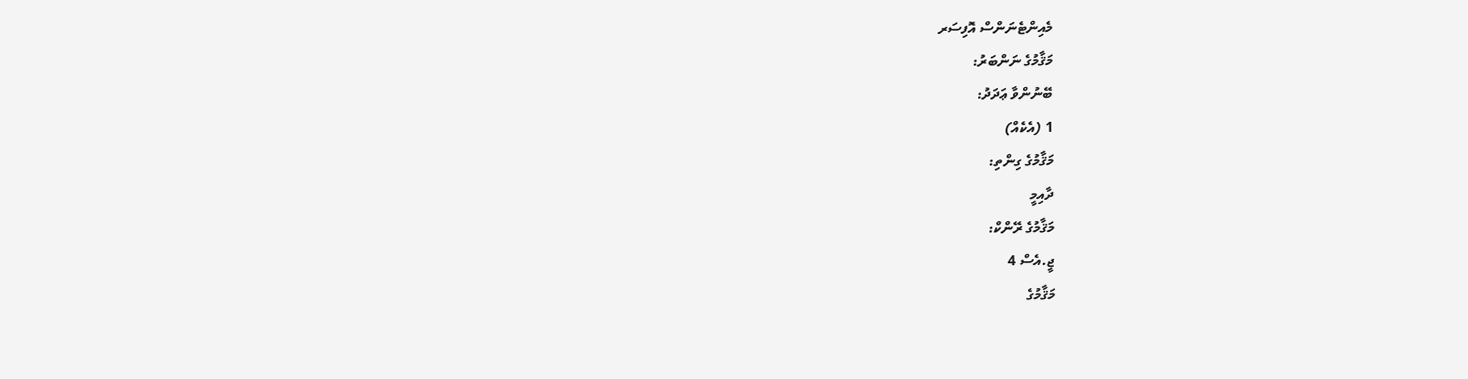މެއިންޓެނަންސް އޮފިސަރ
މަޤާމުގެ ނަންބަރު:
ބޭނުންވާ ޢަދަދު:
1 (އެކެއް)
މަޤާމުގެ ގިންތި:
ދާއިމީ
މަޤާމުގެ ރޭންކް:
ޖީ.އެސް 4
މަޤާމުގެ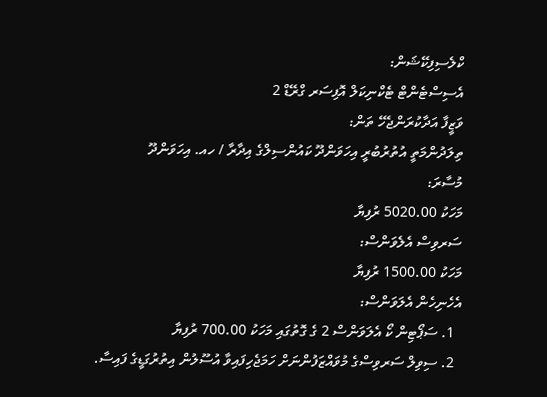ކްލެސިފިކޭޝަން:
އެސިސްޓެންޓް ޓެކްނިކަލް އޮފިސަރ ގްރޭޑް 2
ވަޒީފާ އަދާކުރަންޖެހޭ ތަން:
ތިލަދުންމަތީ އުތުރުބުރީ އިހަވަންދޫ ކައުންސިލްގެ އިދާރާ / ހއ. އިހަވަންދޫ
މުސާރަ:
މަހަކު 5020.00 ރުފިޔާ
ސަރވިސް އެލެވަންސް:
މަހަކު 1500.00 ރުފިޔާ
އެހެނިހެން އެލަވަންސް:
  1. ސަޕޯޓިން ކޯ އެލަވަންސް 2 ގެ ގޮތުގައި މަހަކު 700.00 ރުފިޔާ
  2. ސިވިލް ސަރވިސްގެ މުވައްޒަފުންނަށް ހަމަޖެހިފައިވާ އުސޫލުން އިތުރުގަޑީގެ ފައިސާ.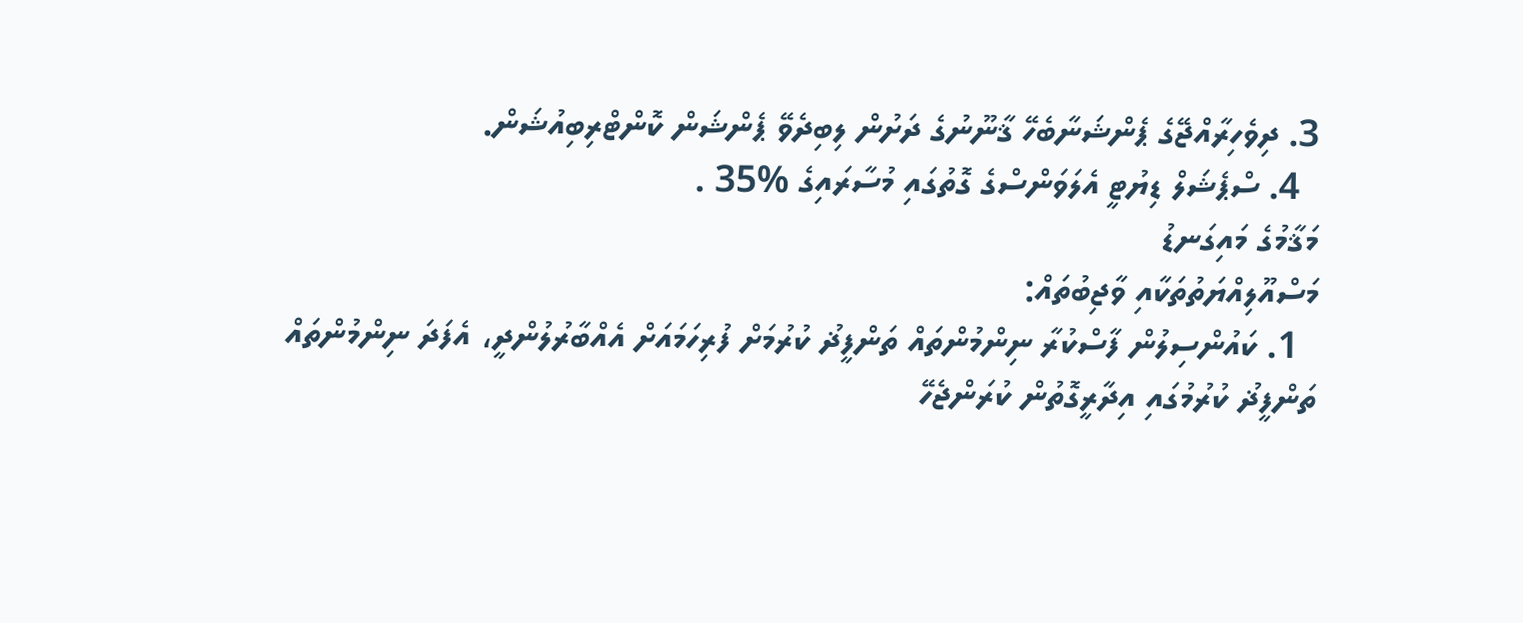3. ދިވެހިރާއްޖޭގެ ޕެންޝަނާބެހޭ ޤާނޫނުގެ ދަށުން ލިބިދެވޭ ޕެންޝަން ކޮންޓްރިބިއުޝަން.
  4. ސްޕެޝަލް ޑިޔުޓީ އެލަވަންސްގެ ގޮތުގައި މުސާރައިގެ %35 .
މަޤާމުގެ މައިގަނޑު
މަސްއޫލިއްޔަތުތަކާއި ވާޖިބުތައް:
  1. ކައުންސިލުން ފާސްކުރާ ނިންމުންތައް ތަންފީޛު ކުރުމަށް ފުރިހަމައަށް އެއްބާރުލުންދީ، އެފަދަ ނިންމުންތައް ތަންފީޛު ކުރުމުގައި އިދާރީގޮތުން ކުރަންޖެހޭ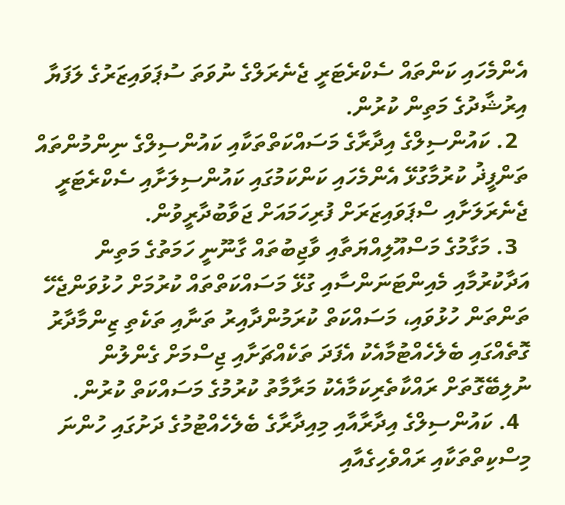އެންމެހައި ކަންތައް ސެކްރެޓަރީ ޖެނެރަލްގެ ނުވަތަ ސުޕަވައިޒަރުގެ ލަފަޔާ އިރުޝާދުގެ މަތިން ކުރުން.
  2. ކައުންސިލްގެ އިދާރާގެ މަސައްކަތްތަކާއި ކައުންސިލްގެ ނިންމުންތައް ތަންފީޛު ކުރުމާގުޅޭ އެންމެހައި ކަންކަމުގައި ކައުންސިލަށާއި ސެކްރެޓަރީ ޖެނެރަލަށާއި ސްޕަވައިޒަރަށް ފުރިހަމައަށް ޖަވާބުދާރީވުން.
  3. މަގާމުގެ މަސްއޫލިއްޔަތާއި ވާޖިބުތައް ގާނޫނީ ހަމަތުގެ މަތިން އަދާކުރުމާއި މެއިންޓަނަންސާއި ގުޅޭ މަސައްކަތްތައް ކުރުމަށް ހުޅުވަންޖެހޭ ތަންތަން ހުޅުވައި، މަސައްކަތް ކުރަމުންދާއިރު ތަނާއި ތަކެތި ޒިންމާދާރު ގޮތެއްގައި ބެލެހެއްޓުމާއެކު އެފަދަ ތަކެއްޗަށާއި ޖިސްމަށް ގެންލުން ނުލިބޭގޮތަށް ރައްކާތެރިކަމާއެކު މަރާމާތު ކުރުމުގެ މަސައްކަތް ކުރުން.
  4. ކައުންސިލްގެ އިދާރާއާއި މިއިދާރާގެ ބެލެހެއްޓުމުގެ ދަށުގައި ހުންނަ މިސްކިތްތަކާއި ރައްވެހިގެއާއި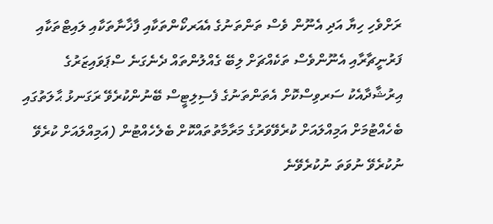ރަށްވެހި ހިޔާ އަދި އެނޫން ވެސް ތަންތަނުގެ އެއަރކޯންތަކާއި ފާޚާނާތަކާއި ލައިޓްތަކާއި ފަރުނީޗާރާއި އެނޫންވެސް ތަކެއްޗަށް ލިބޭ ގެއްލުންތައް ދެނެގަނެ ސްޕަވައިޒަރުގެ އިރުޝާދާއެކު ސަރވިސްކޮށް އެތަންތަނުގެ ފެސިލިޓީސް ބޭނުންކުރެވޭ ރަގަނޅު ޙާލަތުގައި ބެހެއްޓުމަށް އަމިއްލައަށް ކުރެވޭވަރުގެ މަރާމާތުތައްކޮށް ބެލެހެއްޓުން (އަމިއްލައަށް ކުރެވޭ ނުކުރެވޭ ނުވަތަ ނުކުރެވޭނެ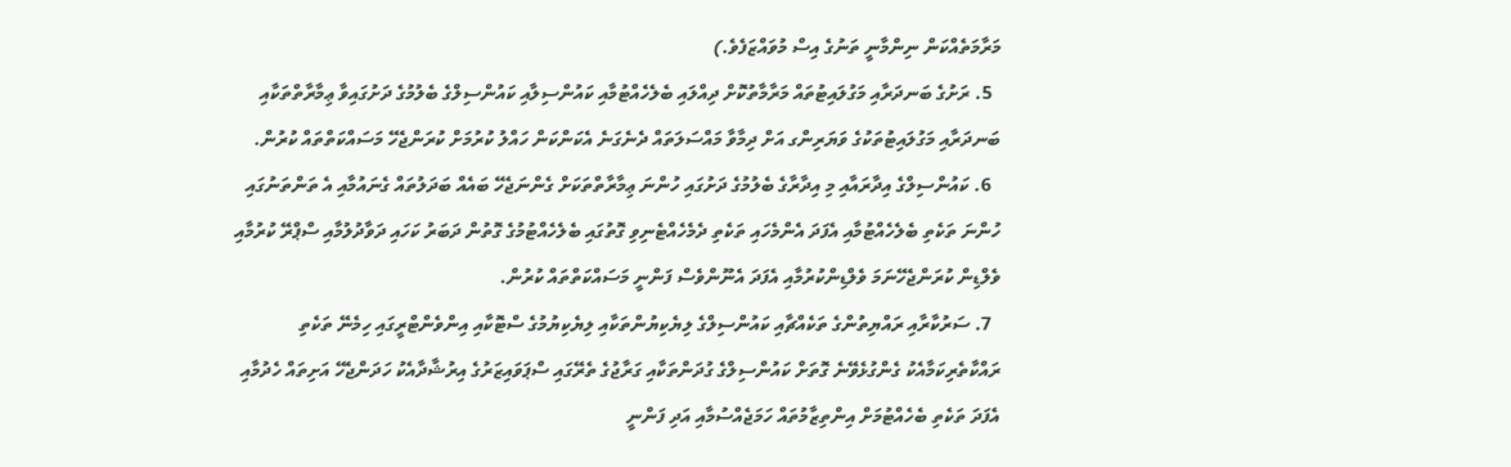މަރާމަތެއްކަން ނިންމާނީ ތަނުގެ އިސް މުވައްޒަފެވެ.)
  5. ރަށުގެ ބަނދަރާއި މަގުލައިޓުތައް މަރާމާތުކޮށް ދިއްލައި ބެލެހެއްޓުމާއި ކައުންސިލާއި ކައުންސިލްގެ ބެލުމުގެ ދަށުގައިވާ ޢިމާރާތްތަކާއި ބަނދަރާއި މަގުލައިޓުތަކުގެ ވަޔަރިންގ އަށް ދިމާވާ މައްސަލަތައް ދެނެގަނެ އެކަންކަން ހައްލު ކުރުމަށް ކުރަންޖެހޭ މަސައްކަތްތައް ކުރުން.
  6. ކައުންސިލްގެ އިދާރައާއި މި އިދާރާގެ ބެލުމުގެ ދަށުގައި ހުންނަ ޢިމާރާތްތަކަށް ގެންނަޖެހޭ ބައެއް ބަދަލުތައް ގެނައުމާއި އެ ތަންތަނުގައި ހުންނަ ތަކެތި ބެލެހެއްޓުމާއި އެފަދަ އެންމެހައި ތަކެތި ދެމެހެއްޓެނިވި ގޮތުގައި ބެލެހެއްޓުމުގެ ގޮތުން ދަބަރު ކަހައި ދަވާދުލުމާއި ސްޕްރޭ ކުރުމާއި ވެލްޑިން ކުރަންޖެހޭނަމަ ވެލްޑިންކުރުމާއި އެފަދަ އެނޫންވެސް ފަންނީ މަސައްކަތްތައް ކުރުން.
  7. ސަރުކާރާއި ރައްޔިތުންގެ ތަކެއްޗާއި ކައުންސިލްގެ ލިޔެކިޔުންތަކާއި ލިޔެކިޔުމުގެ ސްޓޮކާއި އިންވެންޓްރީގައި ހިމެނޭ ތަކެތި ރައްކާތެރިކަމާއެކު ގެންގުޅެވޭނެ ގޮތަށް ކައުންސިލްގެ ގުދަންތަކާއި ގަރާޖުގެ ތެރޭގައި ސްޕަވައިޒަރުގެ އިރުޝާދާއެކު ހަދަންޖެހޭ އަށިތައް ހެދުމާއި އެފަދަ ތަކެތި ބެހެއްޓުމަށް އިންތިޒާމުތައް ހަމަޖެއްސުމާއި އަދި ފަންނީ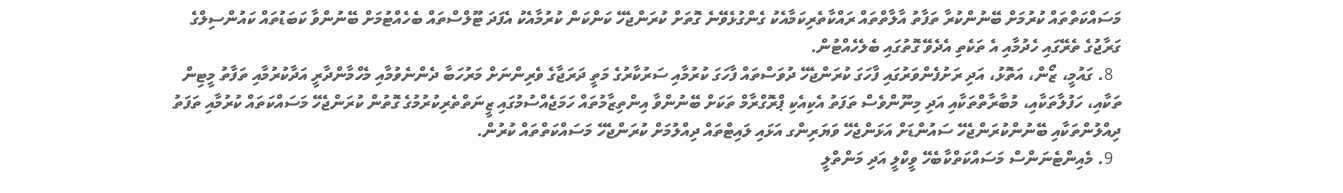މަސައްކަތްތައް ކުރުމަށް ބޭނުންކުރާ ތަފާތު އާލާތްތައް ރައްކާތެރިކަމާއެކު ގެންގުޅެވޭނެ ގޮތަށް ކުރަންޖެހޭ ކަންކަން ކުރުމާއެކު އެފަދަ ޓޫލްސްތައް ބެހެއްޓުމަށް ބޭނުންވާ ކަބަޑުތައް ކައުންސިލްގެ ގަރާޖުގެ ތެރޭގައި ހެދުމާއި އެ ތަކެތި އެދެވޭ ގޮތުގައި ބެލެހެއްޓުން.
  8. ގައުމީ، ޒޯން، އަތޮޅު، އަދި ރަށުފެންވަރުގައި ފާހަގަ ކުރަންޖެހޭ ދުވަސްތައް ފާހަގަ ކުރުމާއި ސަރުކާރުގެ މަތީ ދަރަޖާގެ ވެރިންނަށް މަރުހަބާ ދެންނެވުމާއި މެހްމާންދާރީ އަދާކުރުމާއި ތަފާތު މީޓިން ތަކާއި، ހަފުލާތަކާއި، މުބާރާތްތަކާއި އަދި މިނޫންވެސް ތަފަތު އެކިއެކި ޕްރޮގްރާމް ތަކަށް ބޭނުންވާ އިންތިޒާމުތައް ހަމަޖެއްސުމުގައި ޒީނަތްތެރިކުރުމުގެ ގޮތުން ކުރަންޖެހޭ މަސައްކަތައް ކުރުމާއި ތަފަތު ދިއްލުންތަކާއި ބޭނުންކުރަންޖެހޭ ސައުންޑަށް އަޅަންޖެހޭ ވަޔަރިންގ އަޅައި ލައިޓްތައް ދިއްލުމަށް ކުރަންޖެހޭ މަސައްކަތްތައް ކުރުން.
  9. މެއިންޓެނަންސް މަސައްކަތްކާބެހޭ ވީކްލީ އަދި މަންތްލީ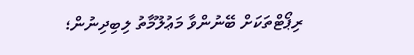ރިޕޯޓްތަކަށް ބޭނުންވާ މަޢުލޫމާތު ލިބިދިނުން؛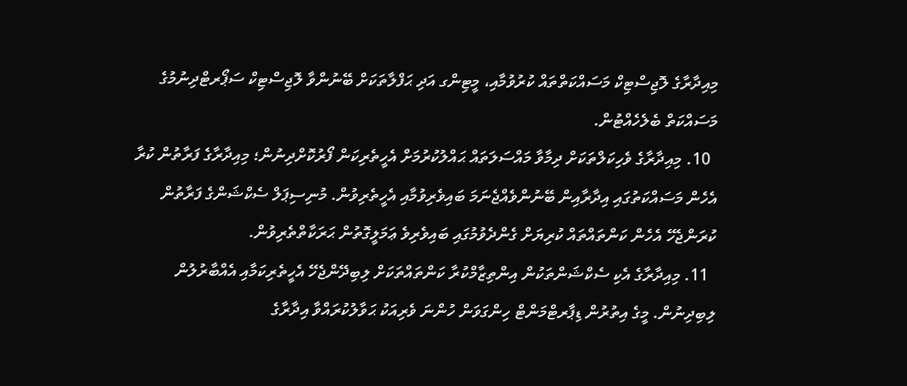މިއިދާރާގެ ލޮޖިސްޓިކް މަސައްކަތްތައް ކުރުވުމާއި، މީޓިންގ އަދި ޙަފްލާތަކަށް ބޭނުންވާ ލޮޖިސްޓިކް ސަޕޯރޓްދިނުމުގެ މަސައްކަތް ބެލެހެއްޓުން.
  10. މިއިދާރާގެ ވެހިކަލްތަކަށް ދިމާވާ މައްސަލަތައް ޙައްލުކުރުމަށް އެހީތެރިކަން ފޯރުކޮށްދިނުން؛ މިއިދާރާގެ ފަރާތުން ކުރާ އެހެން މަސައްކަތުގައި އިދާރާއިން ބޭނުންވެއްޖެނަމަ ބައިވެރިވުމާއި އެހީތެރިވުން. މުނިސިޕަލް ސެކްޝަންގެ ފަރާތުން ކުރަންޖެހޭ އެހެން ކަންތައްތައް ކުރިޔަށް ގެންދެވުމުގައި ބައިވެރިވެ ޢަމަލީގޮތުން ޙަރަކާތްތެރިވުން.
  11. މިއިދާރާގެ އެކި ސެކްޝަންތަކުން އިންތިޒާމްކުރާ ކަންތައްތަކަށް ލިބިދޭންޖެހޭ އެހީތެރިކަމާއި އެއްބާރުލުން ލިބިދިނުން. މީގެ އިތުރުން ޑިޕާރޓްމަންޓް ހިންގަވަން ހުންނަ ވެރިއަކު ޙަވާލުކުރައްވާ އިދާރާގެ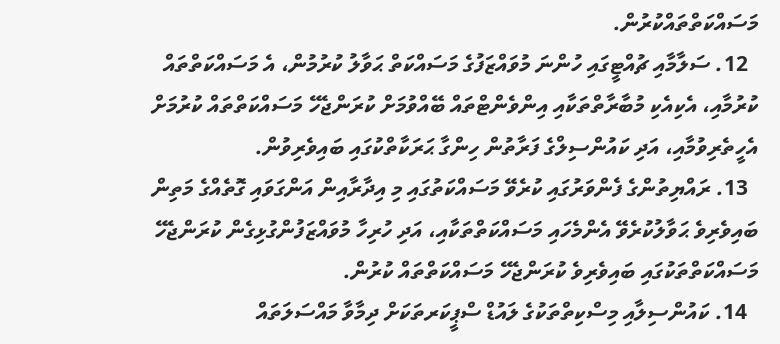މަސައްކަތްތައްކުރުން.
  12. ސަލާމާއި ޗުއްޓީގައި ހުންނަ މުވައްޒަފުގެ މަސައްކަތް ޙަވާލު ކުރުމުން، އެ މަސައްކަތްތައް ކުރުމާއި، އެކިއެކި މުބާރާތްތަކާއި އިންވެންޓްތައް ބޭއްވުމަށް ކުރަންޖެހޭ މަސައްކަތްތައް ކުރުމަށް އެހީތެރިވުމާއި، އަދި ކައުންސިލްގެ ފަރާތުން ހިންގާ ޙަރަކާތްކުގައި ބައިވެރިވުން.
  13. ރައްޔިތުންގެ ފެންވަރުގައި ކުރެވޭ މަސައްކަތުގައި މި އިދާރާއިން އަންގަވައި ގޮތެއްގެ މަތިން ބައިވެރިވެ ޙަވާލުކުރެވޭ އެންމެހައި މަސައްކަތްތަކާއި، އަދި ހުރިހާ މުވައްޒަފުންގުޅިގެން ކުރަންޖެހޭ މަސައްކަތްތަކުގައި ބައިވެރިވެ ކުރަންޖެހޭ މަސައްކަތްތައް ކުރުން.
  14. ކައުންސިލާއި މިސްކިތްތަކުގެ ލައުޑް ސްޕީކަރތަކަށް ދިމާވާ މައްސަލަތައް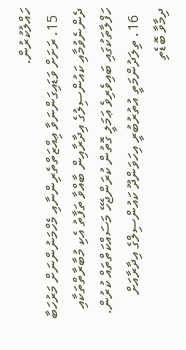ހައްލުކުރުން.
  15. ރަށަށް ވަޑައިގަންނަވާ ޢިއްޒަތްތެރިންނާއި މެހްމަނުންނަށް މަރުހަބާ ދެންނެވުމާއި ކައުންސިލުގެ އިދާރާއިން ބާއްވާ ތަފާތު އެކި މުބާރާތްތަކާއި ހަފްލާތަކުގައި ބައިވެރިވެ ޢަމަލީ ގޮތުން ކުރަންޖެހޭ މަސައްކަތްތައް ކުރުން.
  16. ތިލަދުންމަތީ އުތުރުބުރީ އިހަވަންދޫ ކައުންސިލްގެ އިދާރާއަށް ދިމާވާ ބޮޑެތި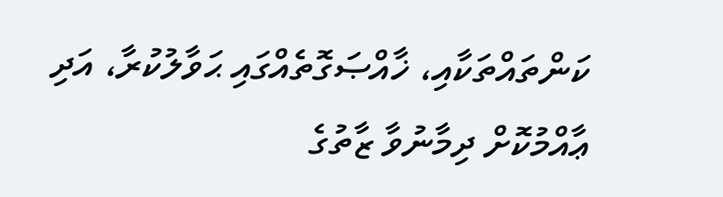ކަންތައްތަކާއި، ޚާއްޞަގޮތެއްގައި ޙަވާލުކުރާ، އަދި ޢާއްމުކޮށް ދިމާނުވާ ޒާތުގެ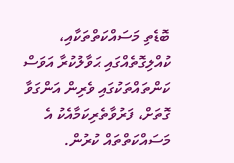ބޮޑެތި މަސައްކަތްތަކާއި، ކުއްލިގޮތެއްގައި ޙަވާލުކުރާ އަވަސް ކަންތައްތަކުގައި ވެރިން އަންގަވާ ގޮތަށް، ފަރުވާތެރިކަމާއެކު އެ މަސައްކަތްތައް ކުރުން.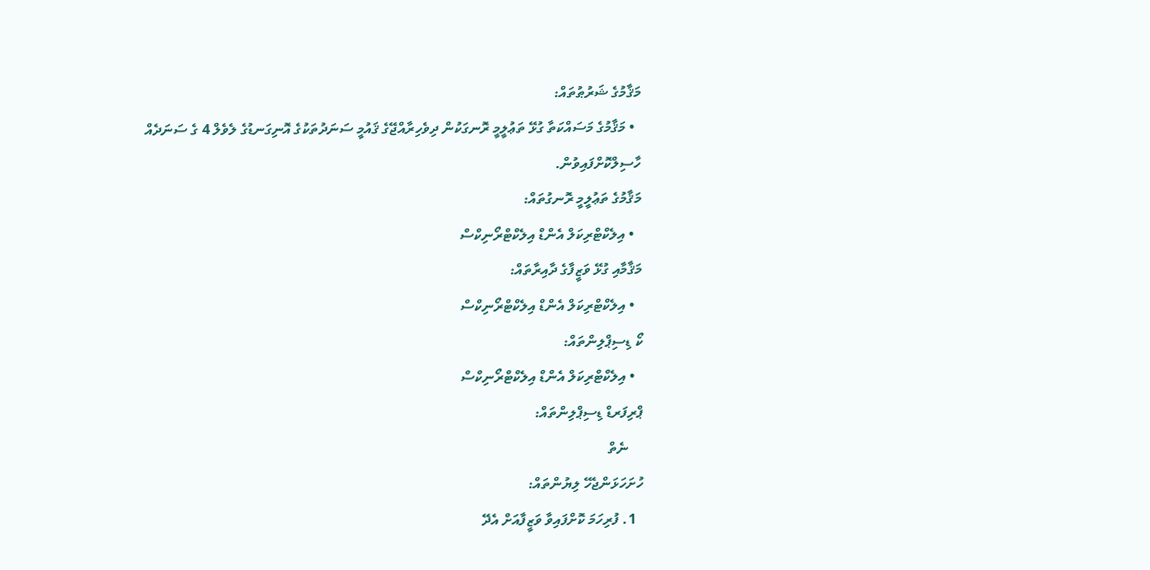މަޤާމުގެ ޝަރުޠުތައް:
  • މަޤާމުގެ މަސައްކަތާ ގުޅޭ ތަޢުލީމީ ރޮނގަކުން ދިވެހިރާއްޖޭގެ ޤައުމީ ސަނަދުތަކުގެ އޮނިގަނޑުގެ ލެވެލް 4 ގެ ސަނަދެއް ހާސިލްކޮށްފައިވުން.
މަޤާމުގެ ތަޢުލީމީ ރޮނގުތައް:
  • އިލެކްޓްރިކަލް އެންޑް އިލެކްޓްރޯނިކްސް
މަޤާމާއި ގުޅޭ ވަޒީފާގެ ދާއިރާތައް:
  • އިލެކްޓްރިކަލް އެންޑް އިލެކްޓްރޯނިކްސް
ކޯ ޑިސިޕްލިންތައް:
  • އިލެކްޓްރިކަލް އެންޑް އިލެކްޓްރޯނިކްސް
ޕްރިފަރޑް ޑިސިޕްލިންތައް:
    ނެތް
ހުށަހަޅަންޖެހޭ ލިޔުންތައް:
  1. ފުރިހަމަ ކޮށްފައިވާ ވަޒީފާއަށް އެދޭ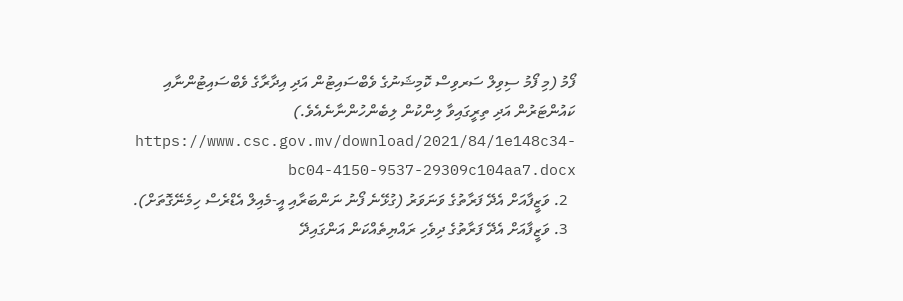ފޯމު (މި ފޯމު ސިވިލް ސަރވިސް ކޮމިޝަނުގެ ވެބްސައިޓުން އަދި އިދާރާގެ ވެބްސައިޓުންނާއި ކައުންޓަރުން އަދި ތިރީގައިވާ ލިންކުން ލިބެންހުންނާނެއެވެ.)  https://www.csc.gov.mv/download/2021/84/1e148c34-bc04-4150-9537-29309c104aa7.docx
  2. ވަޒީފާއަށް އެދޭ ފަރާތުގެ ވަނަވަރު (ގުޅޭނެ ފޯނު ނަންބަރާއި އީ-މެއިލް އެޑްރެސް ހިމެނޭގޮތަށް).
  3. ވަޒީފާއަށް އެދޭ ފަރާތުގެ ދިވެހި ރައްޔިތެއްކަން އަންގައިދޭ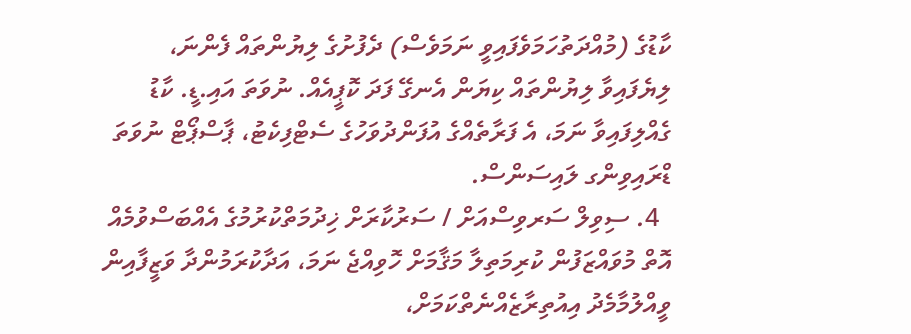ކާޑުގެ (މުއްދަތުހަމަވެފައިވީ ނަމަވެސް) ދެފުށުގެ ލިޔުންތައް ފެންނަ، ލިޔެފައިވާ ލިޔުންތައް ކިޔަން އެނގޭ ފަދަ ކޮޕީއެއް. ނުވަތަ އައި.ޑީ. ކާޑު ގެއްލިފައިވާ ނަމަ، އެ ފަރާތެއްގެ އުފަންދުވަހުގެ ސެޓްފިކެޓު، ޕާސްޕޯޓް ނުވަތަ ޑްރައިވިންގ ލައިސަންސް.
  4. ސިވިލް ސަރވިސްއަށް / ސަރުކާރަށް ޚިދުމަތްކުރުމުގެ އެއްބަސްވުމެއް އޮތް މުވައްޒަފުން ކުރިމަތިލާ މަޤާމަށް ހޮވިއްޖެ ނަމަ، އަދާކުރަމުންދާ ވަޒީފާއިން ވީއްލުމާމެދު އިއުތިރާޒެއްނެތްކަމަށް،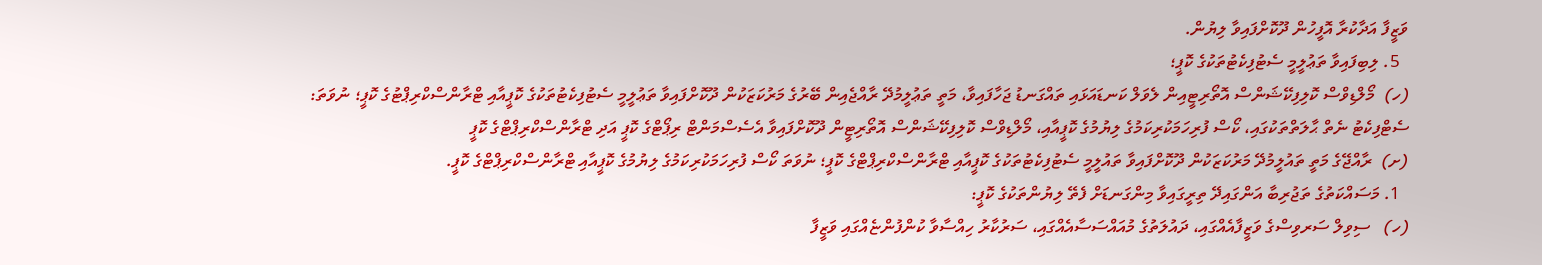ވަޒީފާ އަދާކުރާ އޮފީހުން ދޫކޮށްފައިވާ ލިޔުން.
  5. ލިބިފައިވާ ތަޢުލީމީ ސެޓުފިކެޓުތަކުގެ ކޮޕީ؛
(ހ)  މޯލްޑިވްސް ކޮލިފިކޭޝަންސް އޮތޯރިޓީއިން ލެވަލް ކަނޑައަޅައި ތައްގަނޑު ޖަހާފައިވާ، މަތީ ތަޢުލީމުދޭ ރާއްޖެއިން ބޭރުގެ މަރުކަޒަކުން ދޫކޮށްފައިވާ ތަޢުލީމީ ސެޓުފިކެޓުތަކުގެ ކޮޕީއާއި ޓްރާންސްކްރިޕްޓުގެ ކޮޕީ؛ ނުވަތަ: ސެޓްފިކެޓު ނެތް ޙާލަތްތަކުގައި، ކޯސް ފުރިހަމަކުރިކަމުގެ ލިޔުމުގެ ކޮޕީއާއި، މޯލްޑިވްސް ކޮލިފިކޭޝަންސް އޮތޯރިޓީން ދޫކޮށްފައިވާ އެސެސްމަންޓް ރިޕޯޓްގެ ކޮޕީ އަދި ޓްރާންސްކްރިޕްޓްގެ ކޮޕީ
(ށ)  ރާއްޖޭގެ މަތީ ތައުލީމުދޭ މަރުކަޒަކުން ދޫކޮށްފައިވާ ތައުލީމީ ސެޓުފިކެޓުތަކުގެ ކޮޕީއާއި ޓްރާންސްކްރިޕްޓްގެ ކޮޕީ؛ ނުވަތަ ކޯސް ފުރިހަމަކުރިކަމުގެ ލިޔުމުގެ ކޮޕީއާއި ޓްރާންސްކްރިޕްޓްގެ ކޮޕީ.
  1. މަސައްކަތުގެ ތަޖުރިބާ އަންގައިދޭ ތިރީގައިވާ މިންގަނޑަށް ފެތޭ ލިޔުންތަކުގެ ކޮޕީ:
(ހ)   ސިވިލް ސަރވިސްގެ ވަޒީފާއެއްގައި، ދައުލަތުގެ މުއައްސަސާއެއްގައި، ސަރުކާރު ހިއްސާވާ ކުންފުންޏެއްގައި ވަޒީފާ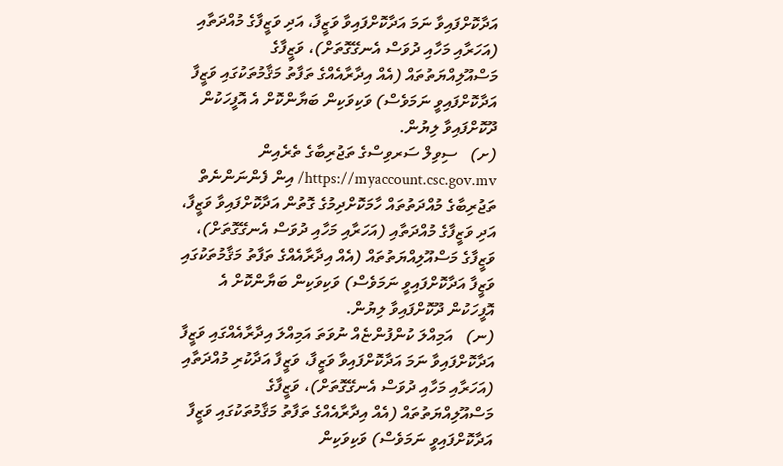އަދާކޮށްފައިވާ ނަމަ އަދާކޮށްފައިވާ ވަޒީފާ، އަދި ވަޒީފާގެ މުއްދަތާއި (އަހަރާއި މަހާއި ދުވަސް އެނގޭގޮތަށް)، ވަޒީފާގެ މަސްއޫލިއްޔަތުތައް (އެއް އިދާރާއެއްގެ ތަފާތު މަޤާމުތަކުގައި ވަޒީފާ އަދާކޮށްފައިވީ ނަމަވެސް) ވަކިވަކިން ބަޔާންކޮށް އެ އޮފީހަކުން ދޫކޮށްފައިވާ ލިޔުން.
(ށ)   ސިވިލް ސަރވިސްގެ ތަޖުރިބާގެ ތެރެއިން https://myaccount.csc.gov.mv/ އިން ފެންނަންނެތް ތަޖުރިބާގެ މުއްދަތުތައް ހާމަކޮށްދިމުގެ ގޮތުން އަދާކޮށްފައިވާ ވަޒީފާ، އަދި ވަޒީފާގެ މުއްދަތާއި (އަހަރާއި މަހާއި ދުވަސް އެނގޭގޮތަށް)، ވަޒީފާގެ މަސްއޫލިއްޔަތުތައް (އެއް އިދާރާއެއްގެ ތަފާތު މަޤާމުތަކުގައި ވަޒީފާ އަދާކޮށްފައިވީ ނަމަވެސް) ވަކިވަކިން ބަޔާންކޮށް އެ އޮފީހަކުން ދޫކޮށްފައިވާ ލިޔުން.
(ނ)   އަމިއްލަ ކުންފުންޏެއް ނުވަތަ އަމިއްލަ އިދާރާއެއްގައި ވަޒީފާ އަދާކޮށްފައިވާ ނަމަ އަދާކޮށްފައިވާ ވަޒީފާ، ވަޒީފާ އަދާކުރި މުއްދަތާއި (އަހަރާއި މަހާއި ދުވަސް އެނގޭގޮތަށް)، ވަޒީފާގެ މަސްއޫލިއްޔަތުތައް (އެއް އިދާރާއެއްގެ ތަފާތު މަޤާމުތަކުގައި ވަޒީފާ އަދާކޮށްފައިވީ ނަމަވެސް) ވަކިވަކިން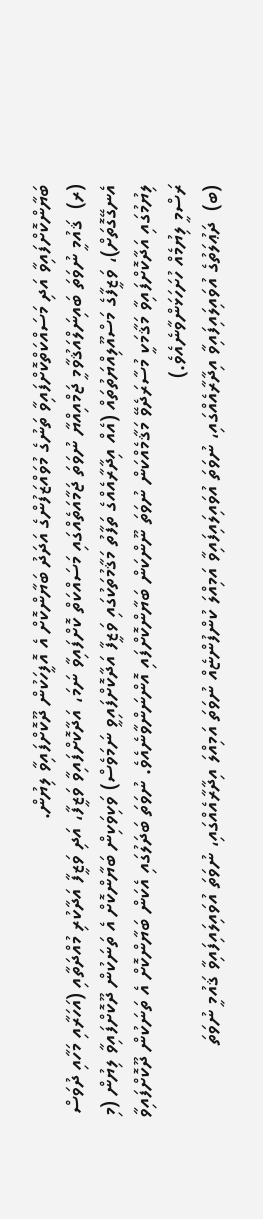ބަޔާންކޮށްފައިވާ އަދި މަސައްކަތްކޮށްފައިވާ ތަނުގެ މުވައްޒަފުންގެ އަދަދު ބަޔާންކޮށް އެ އޮފީހަކުން ދޫކޮށްފައިވާ ލިޔުން.
(ރ)  ޤައުމީ ނުވަތަ ބައިނަލްއަޤުވާމީ ޖަމްއިއްޔާ ނުވަތަ ޖަމާއަތެއްގައި މަސައްކަތް ކޮށްފައިވާ ނަމަ، އަދާކޮށްފައިވާ ވަޒީފާ، އަދި ވަޒީފާ އަދާކުރި މުއްދަތާއި (އަހަރާއި މަހާއި ދުވަސް އެނގޭގޮތަށް)، ވަޒީފާގެ މަސްއޫލިއްޔަތުތައް (އެއް އިދާރާއެއްގެ ތަފާތު މަޤާމުތަކުގައި ވަޒީފާ އަދާކޮށްފައިވީ ނަމަވެސް) ވަކިވަކިން ބަޔާންކޮށް އެ ތަނަކުން ދޫކޮށްފައިވާ ލިޔުން (މި ލިޔުމުގައި އަދާކޮށްފައިވާ މަޤާމަކީ މުސާރަދެވޭ މަޤާމެއްކަން ނުވަތަ ނޫންކަން ބަޔާންކޮށްފައި އޮންނަންވާނެއެވެ. ނުވަތަ ބަދަލުގައި އެކަން ބަޔާންކޮށް އެ ތަނަކުން ދޫކޮށްފައިވާ ރަސްމީ ލިޔުމެއް ހުށަހަޅަންވާނެއެވެ.)
(ބ)  ދަޢުލަތުގެ އުވައިލައިފައިވާ އިދާރާއެއްގައި، ނުވަތަ އުވައިލައިފައިވާ އަމިއްލަ ކުންފުންޏެއް ނުވަތަ އަމިއްލަ އިދާރާއެއްގައި، ނުވަތަ އުވައިލައިފައިވާ ޤައުމީ ނުވަތަ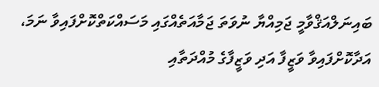ބައިނަލްއަޤްވާމީ ޖަމިއްޔާ ނުވަތަ ޖަމާއަތެއްގައި މަސައްކަތްކޮށްފައިވާ ނަމަ، އަދާކޮށްފައިވާ ވަޒީފާ އަދި ވަޒީފާގެ މުއްދަތާއި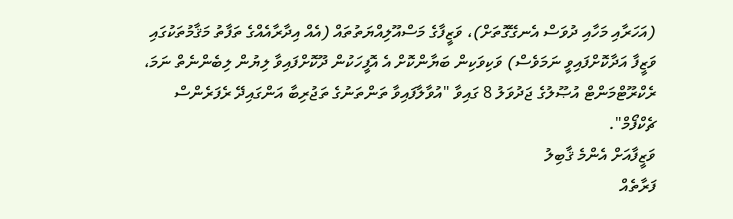(އަހަރާއި މަހާއި ދުވަސް އެނގޭގޮތަށް)، ވަޒީފާގެ މަސްއޫލިއްޔަތުތައް (އެއް އިދާރާއެއްގެ ތަފާތު މަޤާމުތަކުގައި ވަޒީފާ އަދާކޮށްފައިވީ ނަމަވެސް) ވަކިވަކިން ބަޔާންކޮށް އެ އޮފީހަކުން ދޫކޮށްފައިވާ ލިޔުން ލިބެންނެތް ނަމަ، ރެކްރޫޓްމަންޓް އުޞޫލުގެ ޖަދުވަލު 8 ގައިވާ "އުވާލާފައިވާ ތަންތަނުގެ ތަޖުރިބާ އަންގައިދޭ ރެފަރެންސް ޗެކްފޯމް".
ވަޒީފާއަށް އެންމެ ޤާބިލު
ފަރާތެއް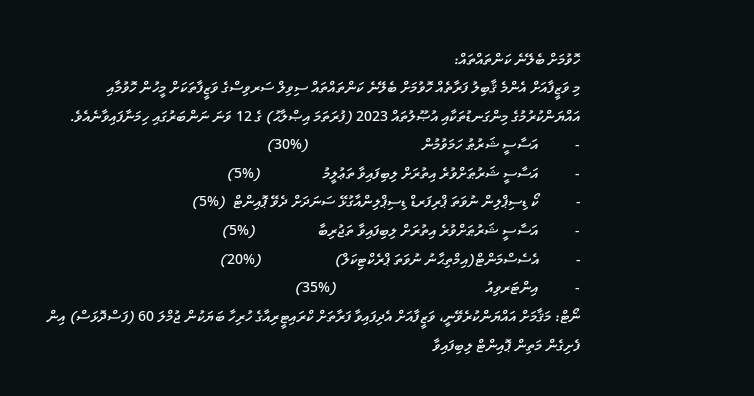ހޮވުމަށް ބެލޭނެ ކަންތައްތައް:
މި ވަޒީފާއަށް އެންމެ ޤާބިލު ފަރާތެއް ހޮވުމަށް ބެލޭނެ ކަންތައްތައް ސިވިލް ސަރވިސްގެ ވަޒީފާތަކަށް މީހުން ހޮވުމާއި އައްޔަންކުރުމުގެ މިންގަނޑުތަކާއި އުޞޫލުތައް 2023 (ފުރަތަމަ އިޞްލާޙު) ގެ 12 ވަނަ ނަންބަރުގައި ހިމަނާފައިވާނެއެވެ.
-          އަސާސީ ޝަރުޠު ހަމަވުމުން                               (%30)
-          އަސާސީ ޝަރުޠަށްވުރެ އިތުރަށް ލިބިފައިވާ ތަޢުލީމު                 (%5)
-          ކޯ ޑިސިޕްލިން ނުވަތަ ޕްރިފަރޑް ޑިސިޕްލިންއާގުޅޭ ސަނަދަށް ދެވޭ ޕޮއިންޓް  (%5)
-          އަސާސީ ޝަރުޠަށްވުރެ އިތުރަށް ލިބިފައިވާ ތަޖުރިބާ                 (%5)
-          އެސެސްމަންޓް(އިމްތިޙާނު ނުވަތަ ޕްރެކްޓިކަލް)                    (%20)
-          އިންޓަރވިއު                                         (%35)
ނޯޓް: މަޤާމަށް އައްޔަންކުރެވޭނީ، ވަޒީފާއަށް އެދިފައިވާ ފަރާތަށް ކްރައިޓީރިއާގެ ހުރިހާ ބަޔަކުން ޖުމްލަ 60 (ފަސްދޮޅަސް) އިން ފެށިގެން މަތިން ޕޮއިންޓް ލިބިފައިވާ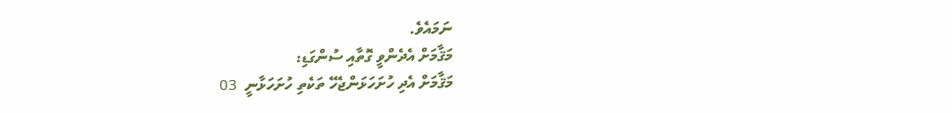ނަމައެވެ.
މަޤާމަށް އެދެންވީ ގޮތާއި ސުންގަޑި:
މަޤާމަށް އެދި ހުށަހަޅަންޖެހޭ ތަކެތި ހުށަހަޅާނީ  03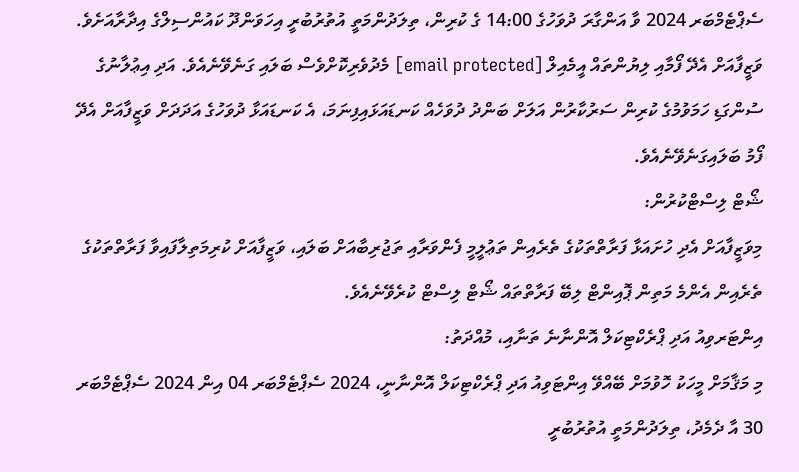ސެޕްޓެމްބަރ 2024 ވާ އަންގާރަ ދުވަހުގެ 14:00 ގެ ކުރިން، ތިލަދުންމަތީ އުތުރުބުރީ އިހަވަންދޫ ކައުންސިލްގެ އިދާރާއަށެވެ. ވަޒީފާއަށް އެދޭ ފޯމާއި ލިޔުންތައް އީމެއިލް [email protected] މެދުވެރިކޮށްވެސް ބަލައި ގަނެވޭނެއެވެ. އަދި އިޢުލާނުގެ ސުންގަޑި ހަމަވުމުގެ ކުރިން ސަރުކާރުން އަލަށް ބަންދު ދުވަހެއް ކަނޑައަޅައިފިނަމަ، އެ ކަނޑައަޅާ ދުވަހުގެ އަދަދަށް ވަޒީފާއަށް އެދޭ ފޯމު ބަލައިގަނެވޭނެއެވެ.
ޝޯޓް ލިސްޓްކުރުން:
މިވަޒީފާއަށް އެދި ހުށައަޅާ ފަރާތްތަކުގެ ތެރެއިން ތަޢުލީމީ ފެންވަރާއި ތަޖުރިބާއަށް ބަލައި، ވަޒީފާއަށް ކުރިމަތިލާފައިވާ ފަރާތްތަކުގެ ތެރެއިން އެންމެ މަތިން ޕޮއިންޓް ލިބޭ ފަރާތްތައް ޝޯޓް ލިސްޓް ކުރެވޭނެއެވެ.
އިންޓަރވިއު އަދި ޕްރެކްޓިކަލް އޮންނާނެ ތަނާއި، މުއްދަތު:
މި މަޤާމަށް މީހަކު ހޮވުމަށް ބޭއްވޭ އިންޓަވިއު އަދި ޕްރެކްޓިކަލް އޮންނާނީ، 2024 ސެޕްޓެމްބަރ 04 އިން 2024 ސެޕްޓެމްބަރ 30 އާ ދެމެދު، ތިލަދުންމަތީ އުތުރުބުރީ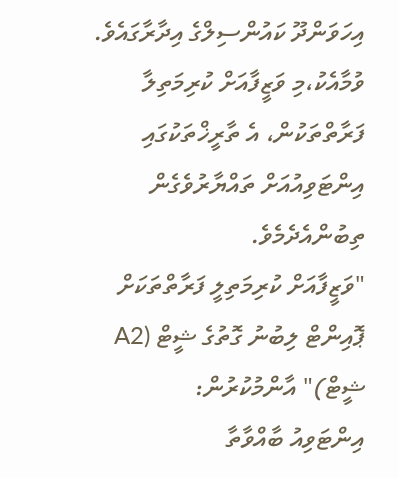އިހަވަންދޫ ކައުންސިލްގެ އިދާރާގައެވެ. ވުމާއެކު،މި ވަޒީފާއަށް ކުރިމަތިލާ ފަރާތްތަކުން، އެ ތާރީޚްތަކުގައި އިންޓަވިއުއަށް ތައްޔާރުވެގެން ތިބުންއެދެމެވެ.
"ވަޒީފާއަށް ކުރިމަތިލީ ފަރާތްތަކަށް ޕޮއިންޓް ލިބުނު ގޮތުގެ ޝީޓް (A2 ޝީޓް)" އާންމުކުރުން:
އިންޓަވިއު ބާއްވާތާ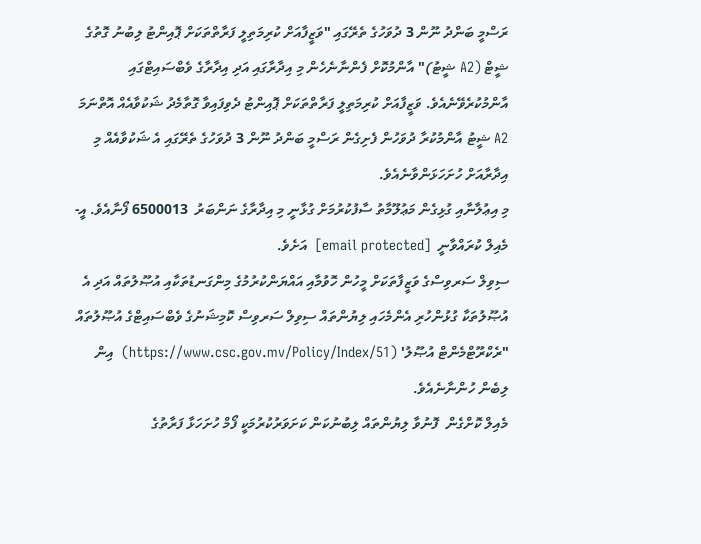ރަސްމީ ބަންދު ނޫން 3 ދުވަހުގެ ތެރޭގައި "ވަޒީފާއަށް ކުރިމަތިލީ ފަރާތްތަކަށް ޕޮއިންޓު ލިބުނު ގޮތުގެ ޝީޓް (A2 ޝީޓު)" އާންމުކޮށް ފެންނާނެހެން މި އިދާރާގައި އަދި އިދާރާގެ ވެބްސައިޓްގައި އާންމުކުރެވޭނެއެވެ. ވަޒީފާއަށް ކުރިމަތިލީ ފަރާތްތަކަށް ޕޮއިންޓު ދެވިފައިވާ ގޮތާމެދު ޝަކުވާއެއް އޮތްނަމަ A2 ޝީޓު އާންމުކުރާ ދުވަހުން ފެށިގެން ރަސްމީ ބަންދު ނޫން 3 ދުވަހުގެ ތެރޭގައި އެ ޝަކުވާއެއް މި އިދާރާއަށް ހުށަހަޅަންވާނެއެވެ.
މި އިޢުލާނާއި ގުޅިގެން މަޢުލޫމާތު ސާފުކުރުމަށް ގުޅާނީ މި އިދާރާގެ ނަންބަރު  6500013 ފޯނާއެވެ. އީ-މެއިލް ކުރައްވާނީ  [email protected]  އަށެވެ.
ސިވިލް ސަރވިސްގެ ވަޒީފާތަކަށް މީހުން ހޮވުމާއި އައްޔަންކުރުމުގެ މިންގަނޑުތަކާއި އުޞޫލުތައް އަދި އެ އުޞޫލުތަކާ ގުޅުންހުރި އެންމެހައި ލިޔުންތައް ސިވިލް ސަރވިސް ކޮމިޝަނުގެ ވެބްސައިޓްގެ އުޞޫލުތައް "ރެކްރޫޓްމެންޓް އުޞޫލު' (https://www.csc.gov.mv/Policy/Index/51)  އިން ލިބެން ހުންނާނެއެވެ.
މެއިލް ކޮށްގެން  ފޮނުވާ ލިޔުންތައް ލިބުނުކަން ކަށަވަރުކުރުމަކީ ފޯމް ހުށަހަޅާ ފަރާތުގެ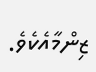ޒިންމާއެކެވެ.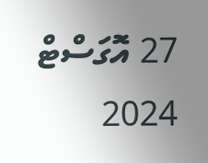27 އޮގަސްޓް 2024